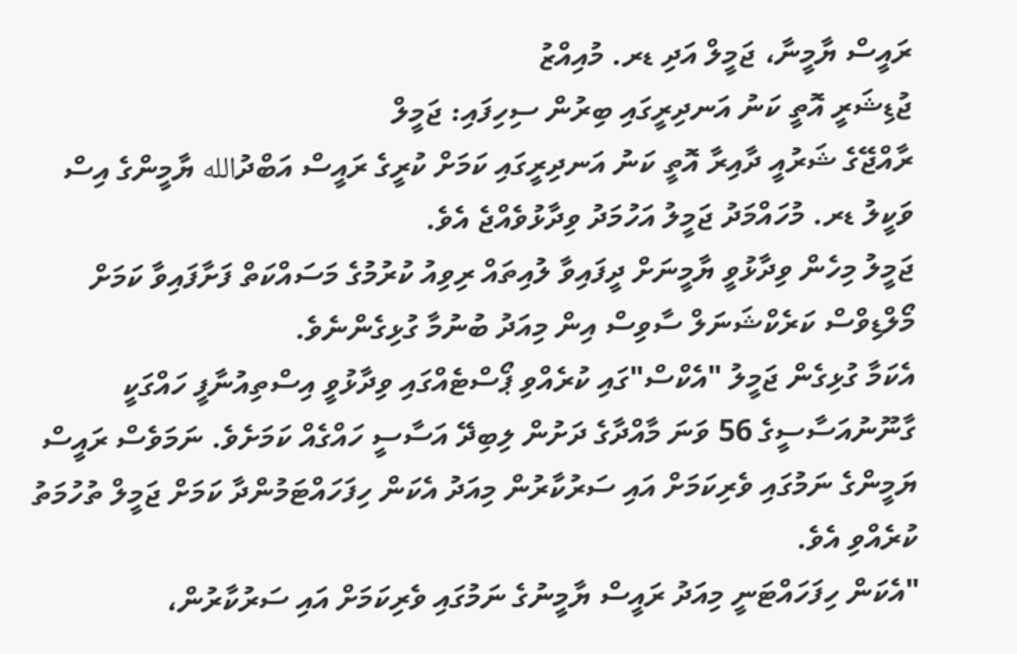ރައީސް ޔާމީނާ، ޖަމީލް އަދި ޑރ. މުއިއްޒު
ޖުޑިޝަރީ އޮތީ ކަނު އަނދިރީގައި ބިރުން ސިހިފައި: ޖަމީލް
ރާއްޖޭގެ ޝަރުއީ ދާއިރާ އޮތީ ކަނު އަނދިރީގައި ކަމަށް ކުރީގެ ރައީސް އަބްދުالله ޔާމީންގެ އިސް ވަކީލު ޑރ. މުހައްމަދު ޖަމީލު އަހުމަދު ވިދާޅުވެއްޖެ އެވެ.
ޖަމީލު މިހެން ވިދާޅުވީ ޔާމީނަށް ދީފައިވާ ލުއިތައް ރިވިއު ކުރުމުގެ މަސައްކަތް ފަށާފައިވާ ކަމަށް މޯލްޑިވްސް ކަރެކްޝަނަލް ސާވިސް އިން މިއަދު ބުނުމާ ގުޅިގެންނެވެ.
އެކަމާ ގުޅިގެން ޖަމީލު "އެކްސް"ގައި ކުރެއްވި ޕޯސްޓެއްގައި ވިދާޅުވީ އިސްތިއުނާފީ ހައްގަކީ ގާނޫނުއަސާސީގެ 56 ވަނަ މާއްދާގެ ދަށުން ލިބިދޭ އަސާސީ ހައްގެއް ކަމަށެވެ. ނަމަވެސް ރައީސް ޔަމީންގެ ނަމުގައި ވެރިކަމަށް އައި ސަރުކާރުން މިއަދު އެކަން ހިފަހައްޓަމުންދާ ކަމަށް ޖަމީލް ތުހުމަތު ކުރެއްވި އެވެ.
"އެކަން ހިފަހައްޓަނީ މިއަދު ރައީސް ޔާމީނުގެ ނަމުގައި ވެރިކަމަށް އައި ސަރުކާރުން،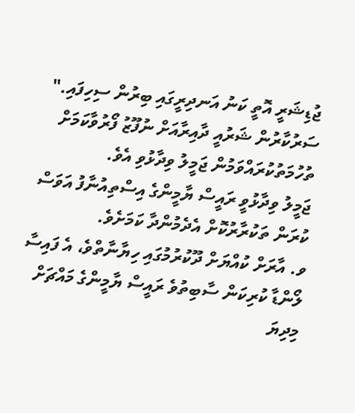ޖުޑިޝަރީ އޮތީ ކަނު އަނދިރީގައި ބިރުން ސިހިފައި." ސަރުކާރުން ޝަރުއީ ދާއިރާއަށް ނުފޫޒު ފޯރުވާކަމަށް ތުހުމަތުކުރައްވަމުން ޖަމީލު ވިދާޅުވި އެވެ.
ޖަމީލު ވިދާޅުވީ ރައީސް ޔާމީންގެ އިސްތިއުނާފު އަވަސް ކުރަން ތަކުރާރުކޮށް އެދެމުންދާ ކަމަށެވެ.
ވ. އާރަށް ކުއްޔަށް ދޫކުރުމުގައި ހިޔާނާތްވެ، އެ ފައިސާ ލޯންޑާ ކުރިކަން ސާބިތުވެ ރައީސް ޔާމީންގެ މައްޗަށް މިދިޔަ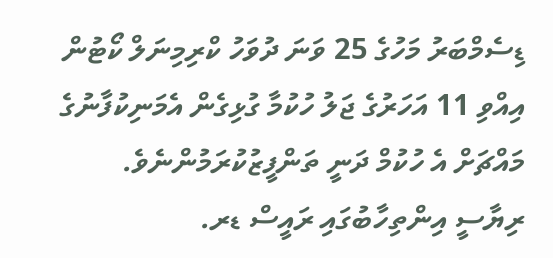ޑިސެމްބަރު މަހުގެ 25 ވަނަ ދުވަހު ކްރިމިނަލް ކޯޓުން އިއްވި 11 އަހަރުގެ ޖަލު ހުކުމާ ގުޅިގެން އެމަނިކުފާނުގެ މައްޗަށް އެ ހުކުމް ދަނީ ތަންފީޒުކުރަމުންނެވެ.
ރިޔާސީ އިންތިހާބުގައި ރައީސް ޑރ.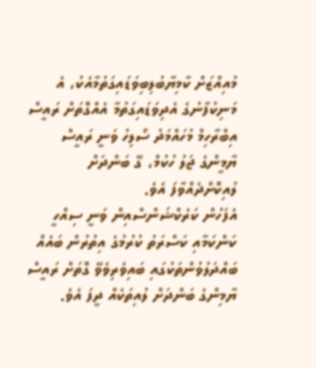މުއިއްޒަށް ކާމިޔާބުލިބިވަޑައިގަތުމާއެކު، އެ މަނިކުފާނުގެ އެދިވަޑައިގަތުމާ އެއްގޮތަށް ރައީސް އިބްރާހިމް މުހައްމަދު ސޯލިހު ވަނީ ރައީސް ޔާމީންގެ ޖަލު ހުކުމް، ގޭ ބަންދަށް ލުއިކޮށްދެއްވާފަ އެވެ.
އެފަހުން ކަރެކްޝަންސްއިން ވަނީ ސިއްހީ ކަންކަމާއި ކަސްރަތު ކުރުމުގެ އިތުރުން ބައެއް ބައްދަލުވުންތަކުގައި ބައިވެރިވެވޭ ގޮތަށް ރައީސް ޔާމިންގެ ބަންދަށް ލުއިތަކެއް ދީފަ އެވެ.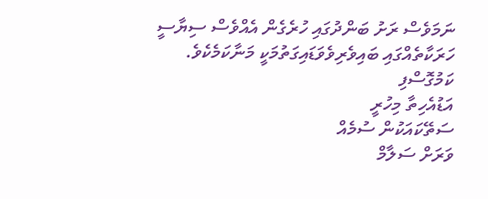ނަމަވެސް ރަށު ބަންދުގައި ހުރެގެން އެއްވެސް ސިޔާސީ ހަރަކާތެއްގައި ބައިވެރިވެވަޑައިގަތުމަކީ މަނާކަމެކެވެ.
ކަމުގޮސްފި
އަޑުއެހިތާ މިހުރީ
ސަތޭކައަކުން ސުމެއް
ވަރަށް ސަލާމް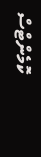ކޮމެންޓްސް